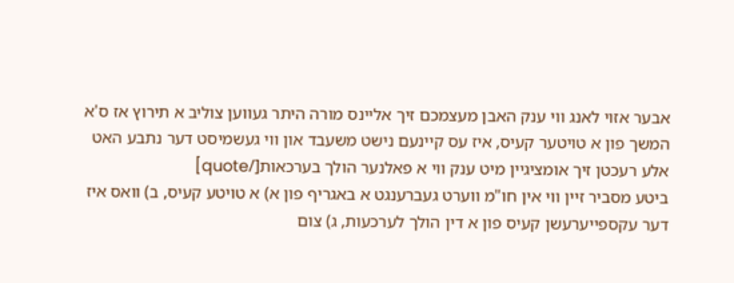אבער אזוי לאנג ווי ענק האבן מעצמכם זיך אליינס מורה היתר געווען צוליב א תירוץ אז ס'א המשך פון א טויטער קעיס, איז עס קיינעם נישט משעבד און ווי געשמיסט דער נתבע האט אלע רעכטן זיך אומציגיין מיט ענק ווי א פאלנער הולך בערכאות[/quote]
ביטע מסביר זיין ווי אין חו"מ ווערט געברענגט א באגריף פון א) א טויטע קעיס, ב) וואס איז דער עקספייערעשן קעיס פון א דין הולך לערכעות, ג) צום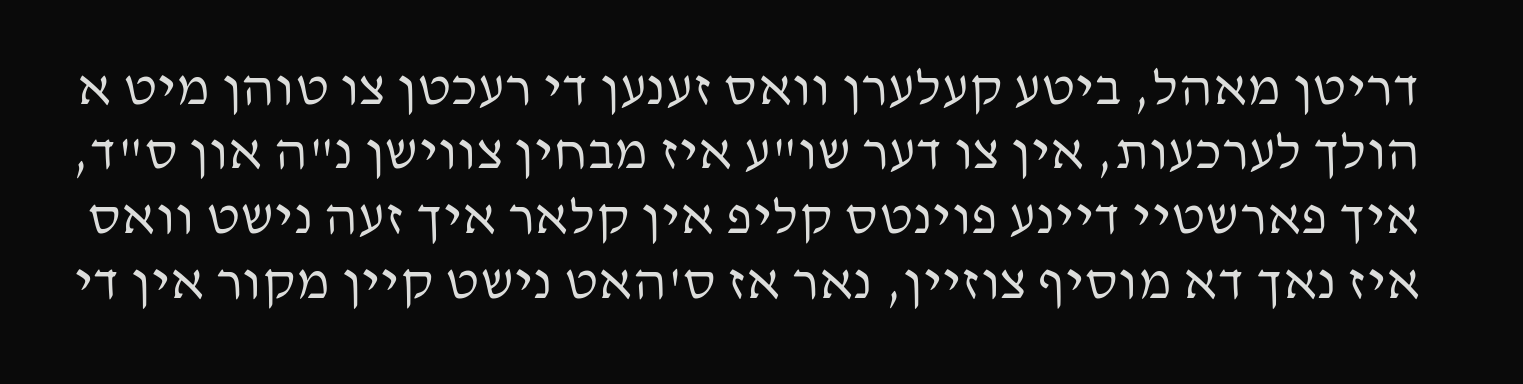דריטן מאהל, ביטע קעלערן וואס זענען די רעכטן צו טוהן מיט א הולך לערכעות, אין צו דער שו"ע איז מבחין צווישן נ"ה און ס"ד,
איך פארשטיי דיינע פוינטס קליפ אין קלאר איך זעה נישט וואס איז נאך דא מוסיף צוזיין, נאר אז ס'האט נישט קיין מקור אין די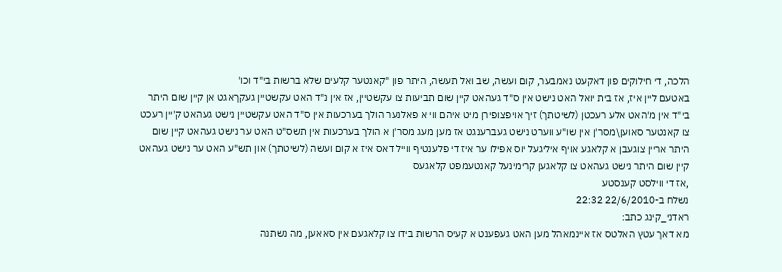הלכה, די חילוקים פון דאקעט נאמבער, קום ועשה, שב ואל תעשה, היתר פון "קאנטער קלעים שלא ברשות בי"ד וכו'
באטעם ליין איז, אז בית יואל האט נישט אין ס"ד געהאט קיין שום תביעות צו עקשטיין, אז אין נ"ד האט עקשטיין געקךאגט אן קיין שום היתר בי"ד אין מ'האט אלע רעכטן (לשיטתך) זיך אויפצופירן מיט איהם ווי א פאלנער הולך בערכעות אין ס"ד האט עקשטיין נישט געהאט ק'יין רעכט צו קאנטער סאוען\מסר'ן אין שו"ע ווערט נישט געברענגט אז מען מעג מסר'ן א הולך בערכעות אין תשס"ט האט ער נישט געהאט קיין שום היתר אריין צוגעבן א קלאגע אויף איליגעל יוס אפילו ער איז די פלענטיף ווייל דאס איז א קום ועשה (לשיטתך) און תש"ע האט ער נישט געהאט קיין שום היתר נישט געהאט צו קלאגען קרימינעל קאנטעמפט קלאגעס
,אז די ווילסט קענסטע
נשלח ב-22/6/2010 22:32
ראדני_קינג כתב:
מא דאך עטץ האלטס אז איינמאהל מען האט געפענט א קעיס הרשות בידו צו קלאגעם אין סאאען, מה נשתנה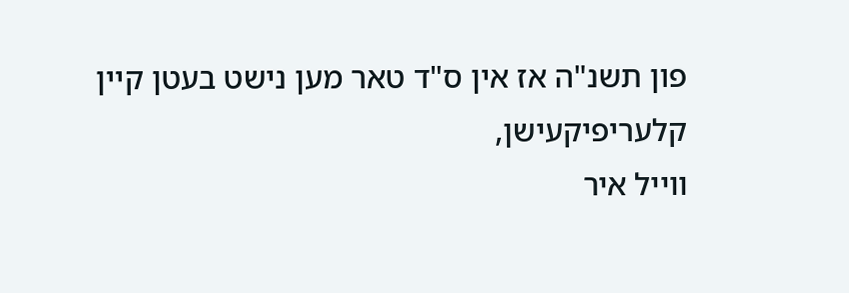פון תשנ"ה אז אין ס"ד טאר מען נישט בעטן קיין קלעריפיקעישן,
ווייל איר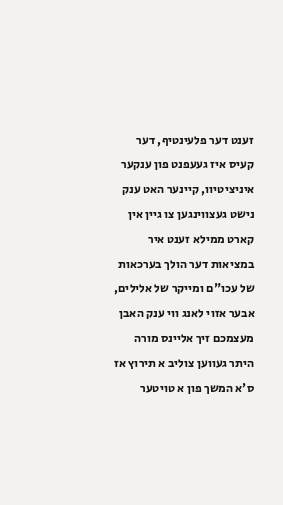זענט דער פלעינטיף, דער קעיס איז געעפנט פון ענקער איניציטיוו, קיינער האט ענק נישט געצווינגען צו גיין אין קארט ממילא זענט איר במציאות דער הולך בערכאות של עכו"ם ומייקר של אלילים,
אבער אזוי לאנג ווי ענק האבן מעצמכם זיך אליינס מורה היתר געווען צוליב א תירוץ אז ס'א המשך פון א טויטער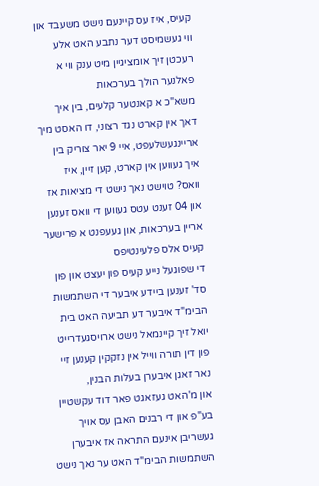קעיס, איז עס קיינעם נישט משעבד און ווי געשמיסט דער נתבע האט אלע רעכטן זיך אומציגיין מיט ענק ווי א פאלנער הולך בערכאות
משא"כ א קאנטער קלעים, בין איך דאך אין קארט נגד רצוני, דו האסט מיך אריינגעשלעפט, איי 9 יאר צוריק בין איך געווען אין קארט, קען זיין, איז וואס? טוישט נאך נישט די מציאות אז און 04 זענט עטס געווען די וואס זענען אריין בערכאות, און געעפנט א פרישער קעיס אלס פלעינטיפס
די שפוגעל נייע קעיס פון יעצט און פון סד' זענען ביידע איבער די השתמשות הבימ"ד איבער דע תביעה האט בית יואל זיך קיינמאל נישט ארויסגעדרייט פון דין תורה ווייל אין נזקקין קענען זיי נאר זאגן איבערן בעלות הבנין,
און מ'האט געזאגט פאר דוד עקשטיין בע"פ און די רבנים האבן עס אויך געשריבן אינעם התראה אז איבערן השתמשות הבימ"ד האט ער נאך נישט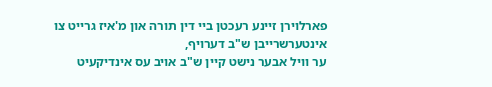פארלוירן זיינע רעכטן ביי דין תורה און מ'איז גרייט צו אינטערשרייבן ש"ב דערויף,
ער וויל אבער נישט קיין ש"ב אויב עס אינדיקעיט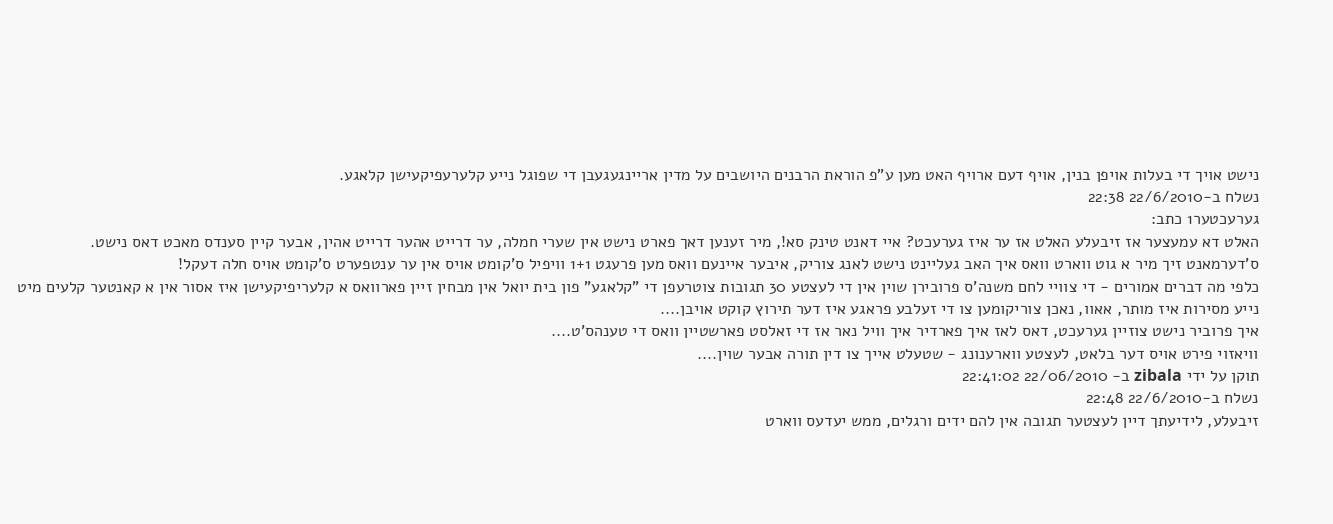נישט אויך די בעלות אויפן בנין, אויף דעם ארויף האט מען ע"פ הוראת הרבנים היושבים על מדין אריינגעגעבן די שפוגל נייע קלערעפיקעישן קלאגע.
נשלח ב-22/6/2010 22:38
גערעכטער1 כתב:
האלט דא עמעצער אז זיבעלע האלט אז ער איז גערעכט? איי דאנט טינק סא!, מיר זענען דאך פארט נישט אין שערי חמלה, ער דרייט אהער דרייט אהין, אבער קיין סענדס מאכט דאס נישט.
ס'דערמאנט זיך מיר א גוט ווארט וואס איך האב געליינט נישט לאנג צוריק, איבער איינעם וואס מען פרעגט 1+1 וויפיל ס'קומט אויס אין ער ענטפערט ס'קומט אויס חלה דעקל!
כלפי מה דברים אמורים - די צוויי לחם משנה'ס פרובירן שוין אין די לעצטע 30 תגובות צוטרעפן די "קלאגע" פון בית יואל אין מבחין זיין פארוואס א קלעריפיקעישן איז אסור אין א קאנטער קלעים מיט נייע מסירות איז מותר, אאוו, נאכן צוריקומען צו די זעלבע פראגע איז דער תירוץ קוקט אויבן....
איך פרוביר נישט צוזיין גערעכט, דאס לאז איך פארדיר איך וויל נאר אז די זאלסט פארשטיין וואס די טענהס'ט....
וויאזוי פירט אויס דער בלאט, לעצטע ווארענונג - שטעלט אייך צו דין תורה אבער שוין....
תוקן על ידי zibala ב- 22/06/2010 22:41:02
נשלח ב-22/6/2010 22:48
זיבעלע, לידיעתך דיין לעצטער תגובה אין להם ידים ורגלים, ממש יעדעס ווארט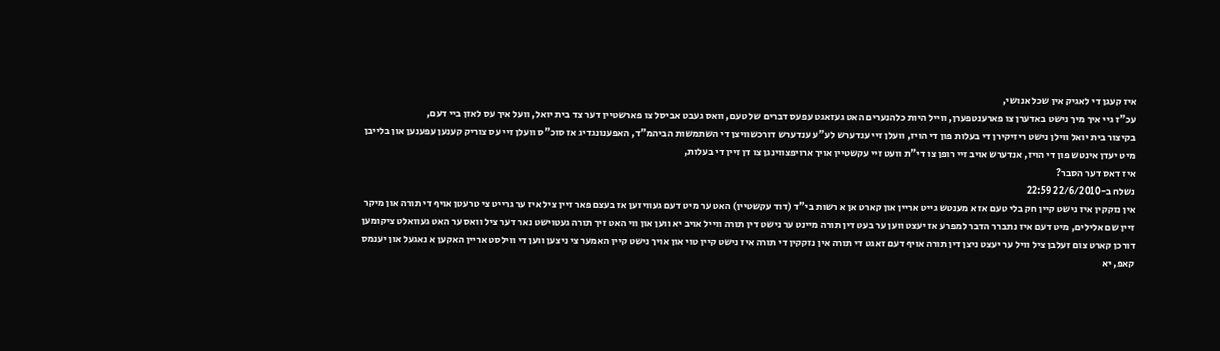איז קעגן די לאגיק אין שכל אנושי,
עכ"ז גיי איך מיך נישט באדערן צו פארענטפערן, ווייל היות כלהנערים האט געזאגט עפעס דברים של טעם, וואס געבט אביסל צו פארשטיין דער צד בית יואל, וועל איך עס לאזן ביי דעם,
בקיצור בית יואל ווילן נישט ריזיקירן די בעלות פון די הויז, וועלן זיי ענדערש לע"ע ענדערש דורכשוויצן די השתמשות הביהמ"ד, האפענונגדיג אז סוכ"ס וועלן זיי עס צוריק קענען עפענען און בלייבן מיט יעדן אינטש פון די הויז, אנדערש אויב זיי רופן צו די"ת וועט זיי עקשטיין אויך ארויפצווינגן צו דן זיין די בעלות,
איז דאס דער הסבר?
נשלח ב-22/6/2010 22:59
אין נזקקין איז נישט קיין חק בלי טעם אז א מענטש גייט אריין און קארט אן א רשות בי"ד (דוד עקשטיין) האט ער מיט דעם געוויזען אז בעצם פאר זיין ציל איז ער גרייט צי טרעטן אויף די תורה און מיקר זיין שם אלילים, מיט דעם איז נתברר הדבר למפרע אז יעצט ווען ער בעט דין תורה מיינט ער נישט דין תורה ווייל אויב יא ווען און ווי האט זיך תורה געטוישט נאר דער ציל וואס ער האט געוואלט ציקומען דורכן קארט צום זעלבן ציל וויל ער יעצט ניצן דין תורה אויף דעם זאגט די תורה אין נזקקין די תורה איז נישט קיין טוי און אויך נישט קיין האמער צי ניצען ווען די ווילסט אריין האקען א נאגעל און יענמס קאפ, יא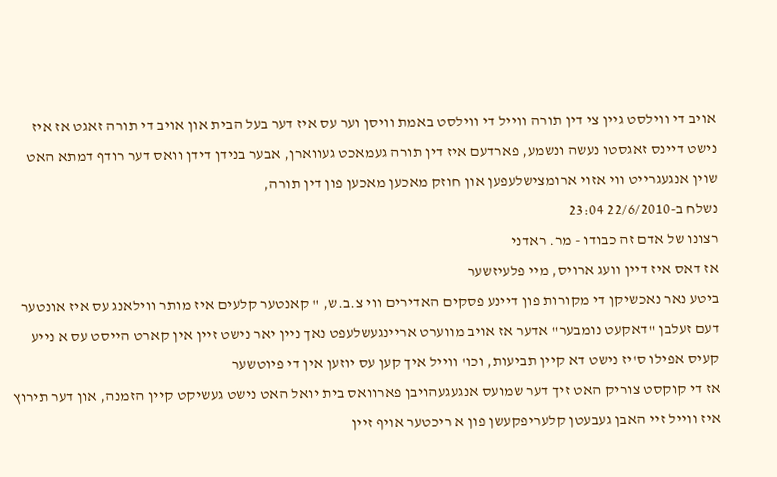אויב די ווילסט גיין צי דין תורה ווייל די ווילסט באמת וויסן וער עס איז דער בעל הבית און אויב די תורה זאגט אז איז נישט דיינס זאגסטו נעשה ונשמע, פארדעם איז דין תורה געמאכט געווארן, אבער בנידן דידן וואס דער רודף דמתא האט שוין אנגעגרייט ווי אזוי ארומצישלעפען און חוזק מאכען מאכען פון דין תורה,
נשלח ב-22/6/2010 23:04
רצונו של אדם זה כבודו - מר. ראדני
אז דאס איז דיין וועג ארויס, מיי פלעיזשער
ביטע נאר נאכשיקן די מקורות פון דיינע פסקים האדירים ווי צ.ב.ש, " קאנטער קלעים איז מותר ווילאנג עס איז אונטער דעם זעלבן "דאקעט נומבער" אדער אז אויב מווערט אריינגעשלעפט נאך ניין יאר נישט זיין אין קארט הייסט עס א נייע קעיס אפילו ס'יז נישט דא קיין תביעות, וכו' ווייל איך קען עס יוזען אין די פיוטשער
אז די קוקסט צוריק האט זיך דער שמועס אנגעגעהויבן פארוואס בית יואל האט נישט געשיקט קיין הזמנה, און דער תירוץ איז ווייל זיי האבן געבעטן קלעריפקעשן פון א ריכטער אויף זיין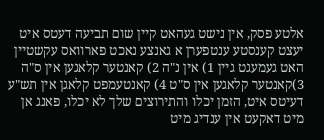אלטע פסק, אין נישט געהאט קיין שום תביעה דעטס איט
יעצט קענסטע ענטפערן א גאנצע נאכט פארוואס עקשטיין האט געמעגט גיין 1) אין נ"ה 2) קאנטער קלאגען אין ס"ה 3)קאנטער קלאגען אין ס"ט 4) קאנטעמפט קלאגן אין תש"ע
דעיטס איט, הזמן יכלו והתירוצים שלך לא יכלו, פאנג אן מיט דאקעט אין ענדיג מיט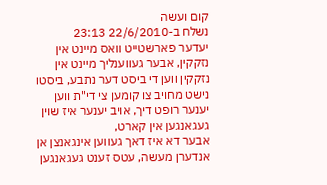קום ועשה
נשלח ב-22/6/2010 23:13
יעדער פארשטייט וואס מיינט אין נזקקין, אבער געווענליך מיינט אין נזקקין ווען די ביסט דער נתבע, ביסטו נישט מחויב צו קומען צי די"ת ווען יענער רופט דיך, אויב יענער איז שוין געגאנגען אין קארט,
אבער דא איז דאך געווען אינגאנצן אן אנדערן מעשה, עטס זענט געגאנגען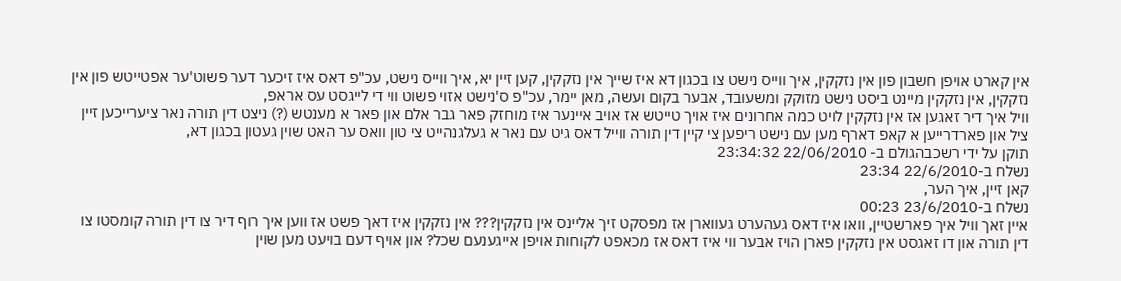אין קארט אויפן חשבון פון אין נזקקין, איך ווייס נישט צו בכגון דא איז שייך אין נזקקין, קען זיין יא, איך ווייס נישט, עכ"פ דאס איז זיכער דער פשוט'ער אפטייטש פון אין נזקקין, אין נזקקין מיינט ביסט נישט מזוקק ומשעובד, אבער בקום ועשה, מאן יימר, עכ"פ ס'נישט אזוי פשוט ווי די לייגסט עס אראפ,
וויל איך דיר זאגען אז אין נזקקין לויט כמה אחרונים איז אויך טייטש אז אויב איינער איז מוחזק פאר גבר אלם און פאר א מענטש (?) ניצט דין תורה נאר ציערייכען זיין ציל און פארדרייען א קאפ דארף מען עם נישט ריפען צי קיין דין תורה ווייל דאס גיט עם נאר א געלגנהייט צי טון וואס ער האט שוין געטון בכגון דא,
תוקן על ידי רשכבהגולם ב- 22/06/2010 23:34:32
נשלח ב-22/6/2010 23:34
קאן זיין, איך הער,
נשלח ב-23/6/2010 00:23
איין זאך וויל איך פארשטיין, וואו איז דאס געהערט געווארן אז מפסקט זיך אליינס אין נזקקין??? אין נזקקין איז דאך פשט אז ווען איך רוף דיר צו דין תורה קומסטו צו דין תורה און דו זאגסט אין נזקקין פארן הויז אבער ווי איז דאס אז מכאפט לקוחות אויפן אייגענעם שכל? און אויף דעם בויעט מען שוין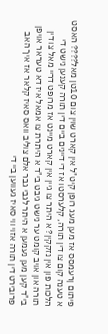פיתום ןרעמסס אז מען מעג רופן קיט"ל אין קארט שוין צום 10טן מאל???? האסט א טענה קום צו דין תורה, קלערסטו אז די דיינים ביים דין תורה קענען נישט די הלכות פון אין נזקקין? א היתר צו גיין אין קארט מיינט אז מרופט דריי מאל צו דין תורה און אויב קומט ער נישט גיבט בי"ד א היתרת צו אמאל איז דא טעראר אויפן בי"ד קען מען נעמען א היתר לגבי גבר אלם צוליב וואס סאיז קלאר אז איך האב פרובירט דין תורה אזוי ווי סאיז געווען ביי די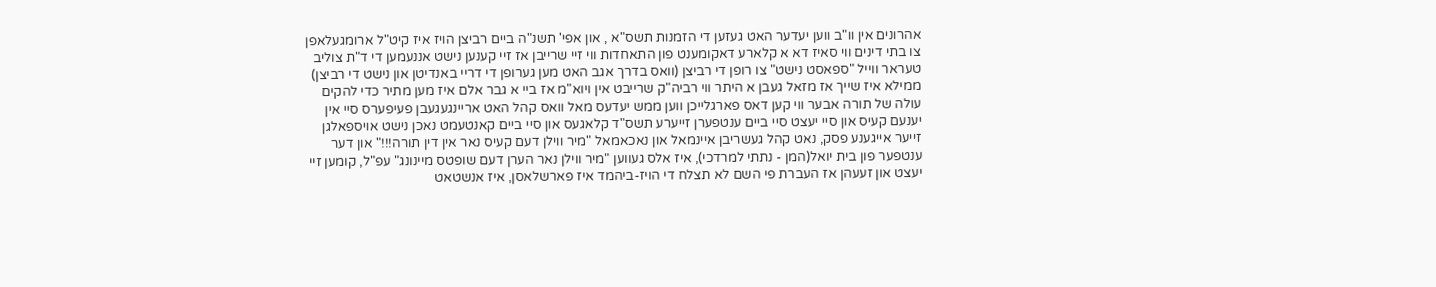אהרונים אין וו"ב ווען יעדער האט געזען די הזמנות תשס"א , און אפי' תשנ"ה ביים רביצן הויז איז קיט"ל ארומגעלאפן צו בתי דינים ווי סאיז דא א קלארע דאקומענט פון התאחדות ווי זיי שרייבן אז זיי קענען נישט אננעמען די ד"ת צוליב טעראר ווייל "ספאסט נישט" צו רופן די רביצן (וואס בדרך אגב האט מען גערופן די דריי באנדיטן און נישט די רביצן) ממילא איז שייך אז מזאל געבן א היתר ווי רביה"ק שרייבט אין ויוא"מ אז ביי א גבר אלם איז מען מתיר כדי להקים עולה של תורה אבער ווי קען דאס פארגלייכן ווען ממש יעדעס מאל וואס קהל האט אריינגעגעבן פעיפערס סיי אין יענעם קעיס און סיי יעצט סיי ביים ענטפערן זייערע תשס"ד קלאגעס און סיי ביים קאנטעמט נאכן נישט אויספאלגן זייער אייגענע פסק, נאט קהל געשריבן איינמאל און נאכאמאל "מיר ווילן דעם קעיס נאר אין דין תורה!!!" און דער ענטפער פון בית יואל(המן - נתתי למרדכי), איז אלס געווען "מיר ווילן נאר הערן דעם שופטס מיינונג" עפ"ל, קומען זיי יעצט און זעעהן אז העברת פי השם לא תצלח די הויז-ביהמד איז פארשלאסן, איז אנשטאט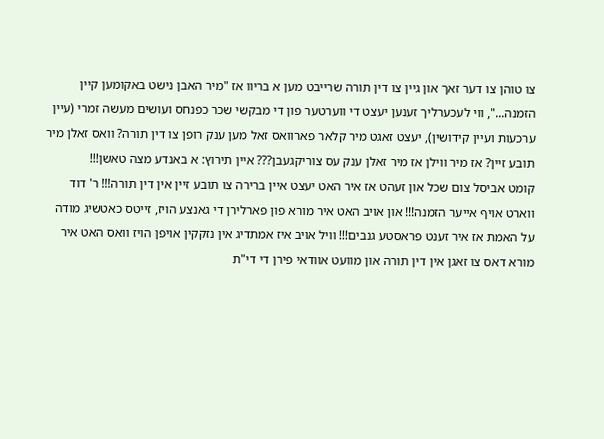צו טוהן צו דער זאך און גיין צו דין תורה שרייבט מען א בריוו אז "מיר האבן נישט באקומען קיין הזמנה...", ווי לעכערליך זענען יעצט די ווערטער פון די מבקשי שכר כפנחס ועושים מעשה זמרי (עיין ערכעות ועיין קידושין), יעצט זאגט מיר קלאר פארוואס זאל מען ענק רופן צו דין תורה? וואס זאלן מיר תובע זיין? אז מיר ווילן אז מיר זאלן ענק עס צוריקגעבן??? איין תירוץ: א באנדע מצה טאשן!!!
קומט אביסל צום שכל און זעהט אז איר האט יעצט איין ברירה צו תובע זיין אין דין תורה!!! ר' דוד ווארט אויף אייער הזמנה!!! און אויב האט איר מורא פון פארלירן די גאנצע הויז, זייטס כאטשיג מודה על האמת אז איר זענט פראסטע גנבים!!! וויל אויב איז אמתדיג אין נזקקין אויפן הויז וואס האט איר מורא דאס צו זאגן אין דין תורה און מוועט אוודאי פירן די די"ת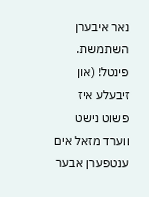נאר איבערן השתמשת. פינטל! (און זיבעלע איז פשוט נישט ווערד מזאל אים ענטפערן אבער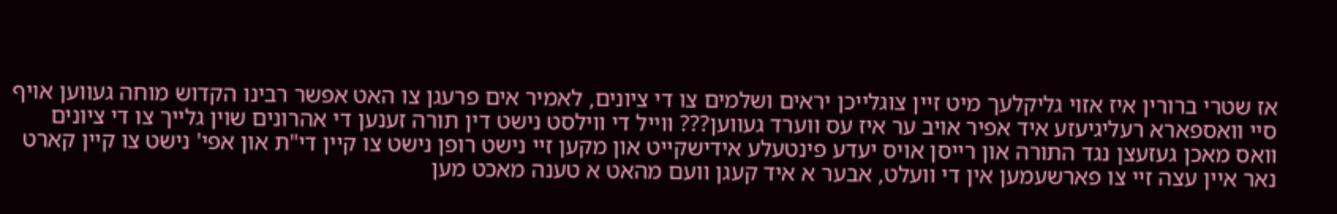אז שטרי ברורין איז אזוי גליקלעך מיט זיין צוגלייכן יראים ושלמים צו די ציונים, לאמיר אים פרעגן צו האט אפשר רבינו הקדוש מוחה געווען אויף סיי וואספארא רעליגיעזע איד אפיר אויב ער איז עס ווערד געווען??? ווייל די ווילסט נישט דין תורה זענען די אהרונים שוין גלייך צו די ציונים וואס מאכן געזעצן נגד התורה און רייסן אויס יעדע פינטעלע אידישקייט און מקען זיי נישט רופן נישט צו קיין די"ת און אפי' נישט צו קיין קארט נאר איין עצה זיי צו פארשעמען אין די וועלט, אבער א איד קעגן וועם מהאט א טענה מאכט מען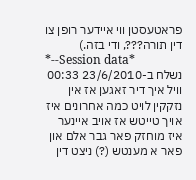פראטעסטן ווי איידער רופן צו דין תורה???, ודי בזה.)
*--Session data*
נשלח ב-23/6/2010 00:33
וויל איך דיר זאגען אז אין נזקקין לויט כמה אחרונים איז אויך טייטש אז אויב איינער איז מוחזק פאר גבר אלם און פאר א מענטש (?) ניצט דין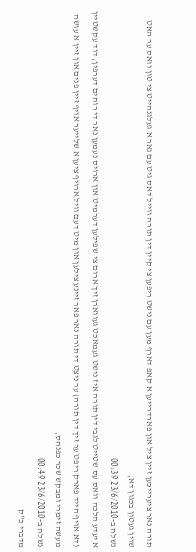תורה נאר ציערייכען זיין ציל און פארדרייען א קאפ דארף מען עם נישט ריפען צי קיין דין תורה ווייל דאס גיט עם נאר א געלגנהייט צי טון וואס ער האט שוין געטון בכגון דא,
נשלח ב-23/6/2010 00:39
א יעדע הלכה וואס עס שטייט לגבי דין תורה איז נישט געמאכט געווארן זיך ארום צי שפילען דערמיט און ארויס נעמען נאר די רוחים דערפין, דוד עקשטיין (דא אויף הייד פארק ריפט ער זיך דין תורה) ער ניצט די תורה נאר פאר זיינע צילען און מיט דעם וויל ארויף ציען א שלייער אויף זיין פנים און זיין א עושה מעשה זימרי ומבקש שכר כפנחס,
נשלח ב-23/6/2010 00:49
מדברי כ"ק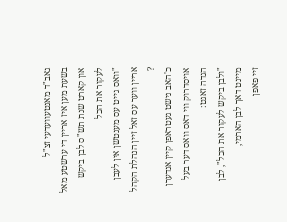גאב"ד מאנטעוועדעי זצ"ל
בשעת מען איז אריין די ערשטע מאל און קארט שנת תש"ס לבן ביקש לעקור את הכל
"וואס גייט עס מענטשן אין לעבן אריין ווער עס זאל זיין הנהלת הקהל ?
כ'האב נישט געטראפן קיין אנדערן אויסדרוק ווי דאס וואס דער בעל הגדה זאגט:
"ולבן ביקש לעקור את הכל", לבן מיינט דאך לבן הארמי,
זיי פאפן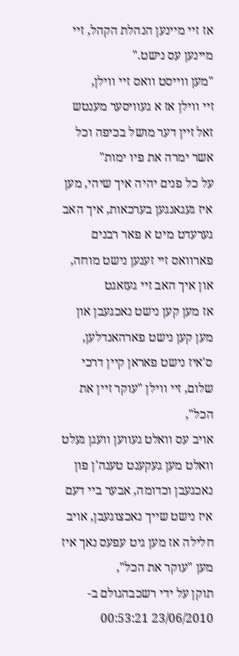אז זיי מיינען הנהלת הקהל, זיי מיינען עס נישט."
"מען ווייסט וואס זיי ווילן,
זיי ווילן אז א געוויסער מענטש זאל זיין דער מושל בכיפה וכל אשר ימרה את פיו ימות"
על כל פנים יהיה איך שיהי, מען איז געגאנגען בערכאות, איך האב גערעדט מיט א פאר רבנים פארוואס זיי זענען נישט מוחה,
און איך האב זיי געזאגט
אז מען קען נישט נאכגעבן און מען קען נישט פארהאנדלען,
ס'איז נישט פאראן קיין דרכי שלום, זיי ווילן "עוקר זיין את הכל",
אויב עס וואלט געווען וועגן געלט וואלט מען געקענט טענה'ן פון נאכגעבן וכדומה, אבער ביי דעם איז נישט שייך נאכצוגעבן, אויב חלילה אז מען גיט עפעס נאך איז מען "עוקר את הכל",
תוקן על ידי רשכבהגולם ב- 23/06/2010 00:53:21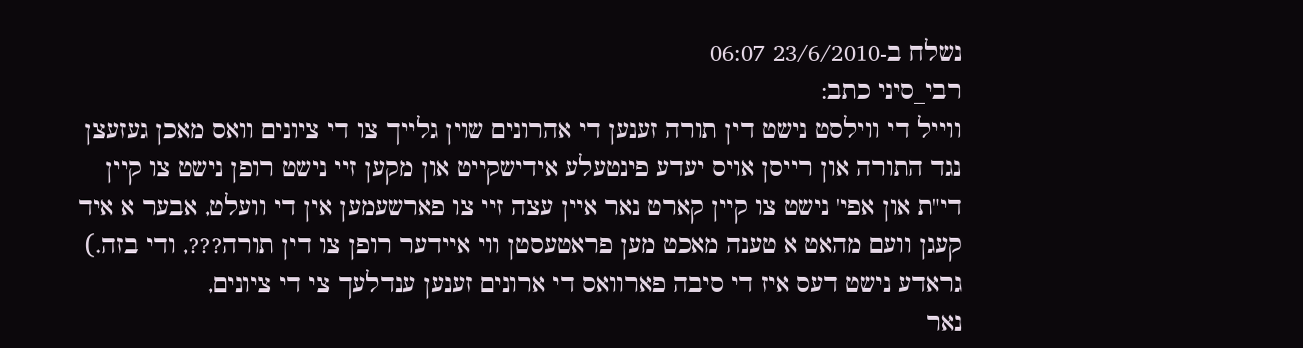נשלח ב-23/6/2010 06:07
רבי_סיני כתב:
ווייל די ווילסט נישט דין תורה זענען די אהרונים שוין גלייך צו די ציונים וואס מאכן געזעצן נגד התורה און רייסן אויס יעדע פינטעלע אידישקייט און מקען זיי נישט רופן נישט צו קיין די"ת און אפי' נישט צו קיין קארט נאר איין עצה זיי צו פארשעמען אין די וועלט, אבער א איד קעגן וועם מהאט א טענה מאכט מען פראטעסטן ווי איידער רופן צו דין תורה???, ודי בזה.)
גראדע נישט דעס איז די סיבה פארוואס די ארונים זענען ענדלעך צי די ציונים,
נאר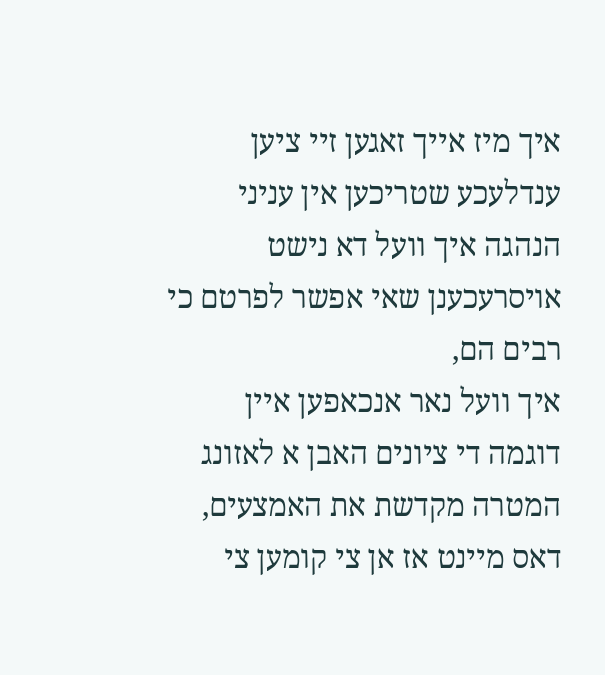איך מיז אייך זאגען זיי ציען ענדלעכע שטריכען אין עניני הנהגה איך וועל דא נישט אויסרעכענן שאי אפשר לפרטם כי רבים הם,
איך וועל נאר אנכאפען איין דוגמה די ציונים האבן א לאזונג המטרה מקדשת את האמצעים, דאס מיינט אז אן צי קומען צי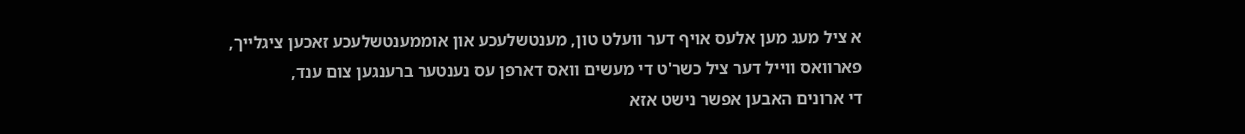א ציל מעג מען אלעס אויף דער וועלט טון, מענטשלעכע און אוממענטשלעכע זאכען ציגלייך, פארוואס ווייל דער ציל כשר'ט די מעשים וואס דארפן עס נענטער ברענגען צום ענד,
די ארונים האבען אפשר נישט אזא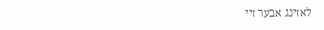לאזינג אבער זיי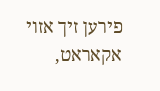פירען זיך אזוי אקאראט,